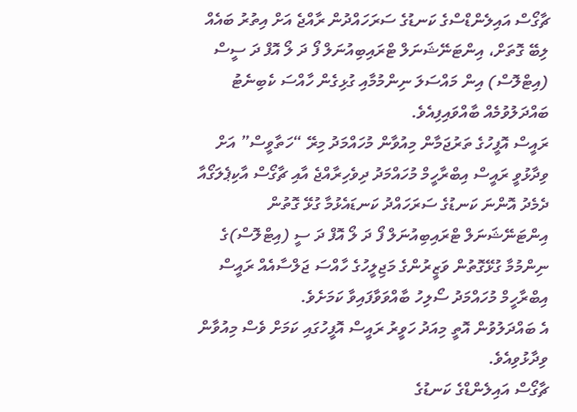ޗާގޯސް އައިލެންޑްސްގެ ކަނޑުގެ ސަރަހައްދުން ރާއްޖެ އަށް އިތުރު ބައެއް ލިބޭ ގޮތަށް، އިންޓަނޭޝަނަލް ޓްރައިބިއުނަލް ފޯ ދަ ލޯ އޮފް ދަ ސީސް (އިޓްލޮސް) އިން މައްސަލަ ނިންމުމާއި ގުޅިގެން ހާއްސަ ކެބިނެޓު ބައްދަލުވުމެއް ބާއްވައިފިއެވެ.
ރައީސް އޮފީހުގެ ތަރުޖަމާން މިއުވާން މުހައްމަދު މިރޭ “ހަތާވީސް” އަށް ވިދާޅުވީ ރައީސް އިބްރާހީމް މުހައްމަދު ދިވެހިރާއްޖެ އާއި ޗާގޯސް އާކިޕެލަގޯއާ ދެމެދު އޮންނަ ކަނޑުގެ ސަރަހައްދު ކަނޑައެޅުމާ ގުޅޭ ގޮތުން އިންޓަނޭޝަނަލް ޓްރައިބިއުނަލް ފޯ ދަ ލޯ އޮފް ދަ ސީ (އިޓްލޮސް)ގެ ނިންމުމާ ގުޅޭގޮތުން ވަޒީރުންގެ މަޖިލީހުގެ ހާއްސަ ޖަލްސާއެއް ރައީސް އިބްރާހީމް މުހައްމަދު ސޯލިހު ބާއްވަވާފައިވާ ކަމަށެވެ.
އެ ބައްދަލުވުން އޮތީ މިއަދު ހަވީރު ރައީސް އޮފީހުގައި ކަމަށް ވެސް މިއުވާން ވިދާޅުވިއެވެ.
ޗާގޯސް އައިލެންޑްގެ ކަނޑުގެ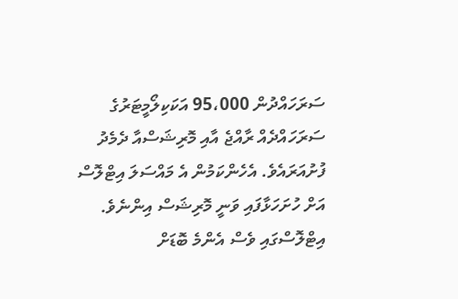ސަރަހައްދުން 95،000 އަކަކިލޯމީޓަރުގެ ސަރަހައްދެއް ރާއްޖެ އާއި މޮރިޝަސްއާ ދެމެދު ފުށުއަރައެވެ. އެހެންކަމުން އެ މައްސަލަ އިޓްލޮސް އަށް ހުށަހަޅާފައި ވަނީ މޮރިޝަސް އިންނެވެ.
އިޓްލޮސްގައި ވެސް އެންމެ ބޮޑަށް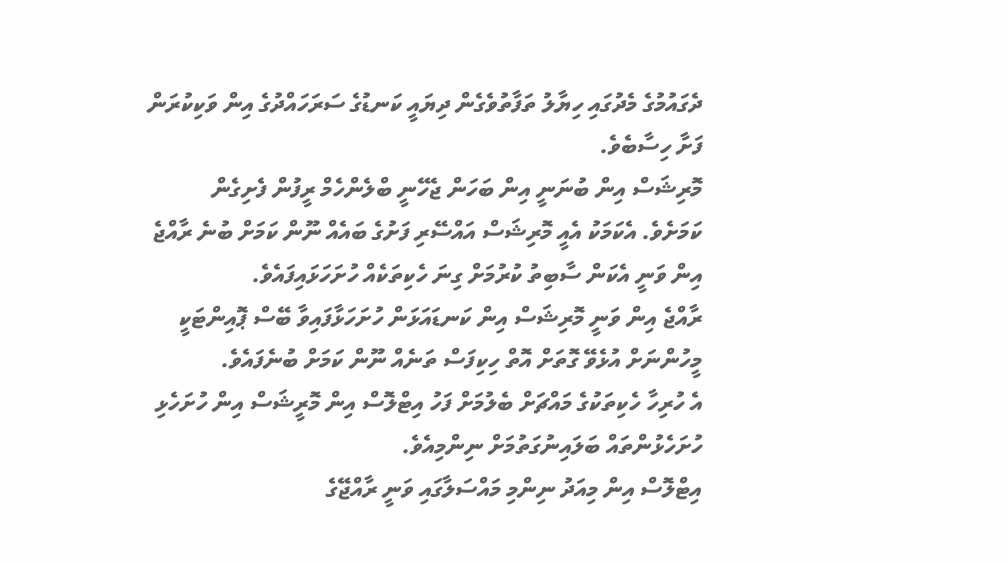ދެގައުމުގެ މެދުގައި ހިޔާލު ތަފާތުވެގެން ދިޔައީ ކަނޑުގެ ސަރަހައްދުގެ އިން ވަކިކުރަން ފަށާ ހިސާބެވެ.
މޮރިޝަސް އިން ބުނަނީ އިން ބަހަން ޖެހޭނީ ބްލެންހެމް ރީފުން ފެށިގެން ކަމަށެވެ. އެކަމަކު އެއީ މޮރިޝަސް އައްސޭރި ފަށުގެ ބައެއް ނޫން ކަމަށް ބުނެ ރާއްޖެ އިން ވަނީ އެކަން ސާބިތު ކުރުމަށް ގިނަ ހެކިތަކެއް ހުށަހަޅައިފައެވެ.
ރާއްޖެ އިން ވަނީ މޮރިޝަސް އިން ކަނޑައަޅަން ހުށަހަޅާފައިވާ ބޭސް ޕޮއިންޓަކީ މީހުންނަށް އުޅެވޭ ގޮތަށް އޮތް ހިކިފަސް ތަނެއް ނޫން ކަމަށް ބުނެފައެވެ.
އެ ހުރިހާ ހެކިތަކުގެ މައްޗަށް ބެލުމަށް ފަހު އިޓްލޮސް އިން މޮރީޝަސް އިން ހުށަހެޅި ހުށަހެޅުންތައް ބަލައިނުގަތުމަށް ނިންމިއެވެ.
އިޓްލޮސް އިން މިއަދު ނިންމި މައްސަލާގައި ވަނީ ރާއްޖޭގެ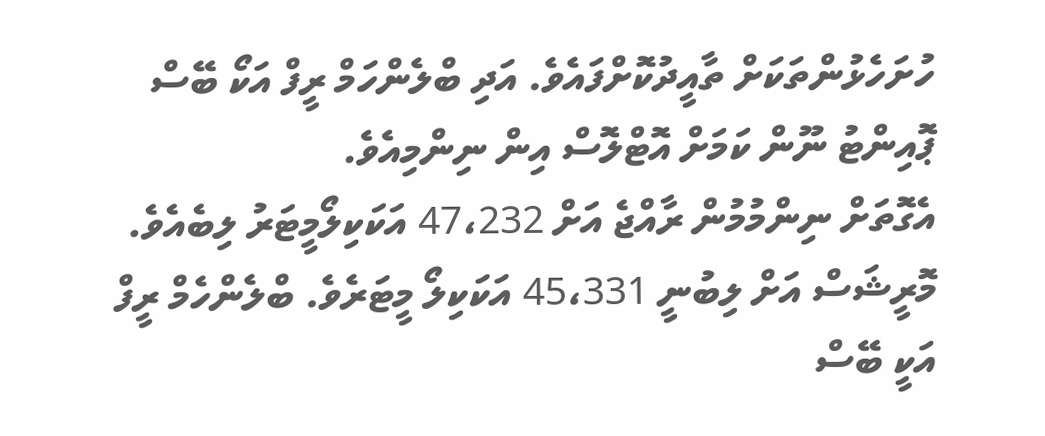ހުށަހެޅުންތަކަށް ތާއީދުކޮށްފައެވެ. އަދި ބްލެންހަމް ރީފް އަކޯ ބޭސް ޕޮއިންޓު ނޫން ކަމަށް އޮޓްލޮސް އިން ނިންމިއެވެ.
އެގޮތަށް ނިންމުމުން ރާއްޖެ އަށް 47،232 އަކަކިލޯމީޓަރު ލިބެއެވެ. މޮރީޝަސް އަށް ލިބުނީ 45،331 އަކަކިލޯ މީޓަރެވެ. ބްލެންހެމް ރީފް އަކީ ބޭސް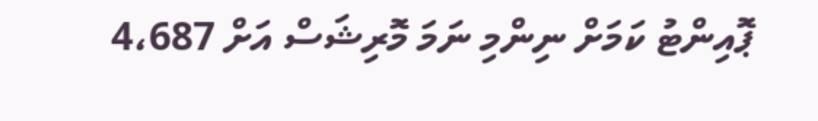ޕޮއިންޓު ކަމަށް ނިންމި ނަމަ މޮރިޝަސް އަށް 4،687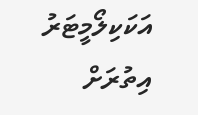އަކަކިލޯމީޓަރު އިތުރަށް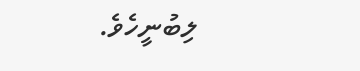ލިބުނީހެވެ.